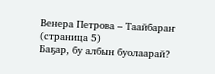Венера Петрова – Таайбараҥ (страница 5)
Баҕар, бу албын буолаарай?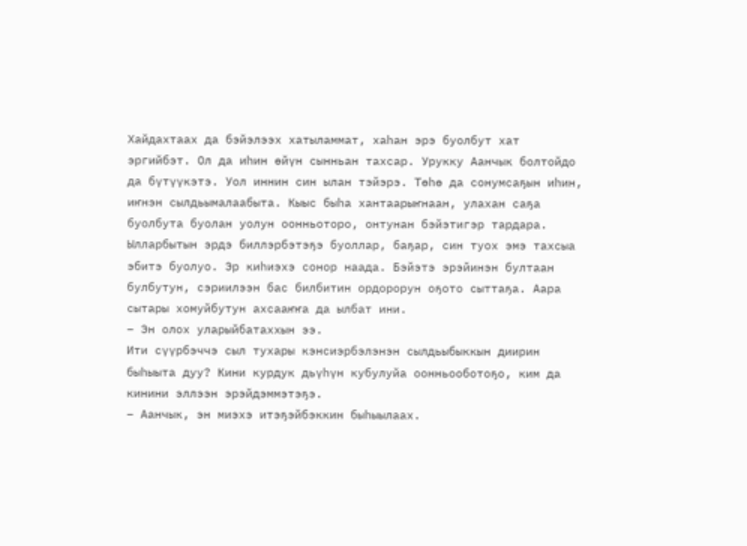Хайдахтаах да бэйэлээх хатыламмат, хаһан эрэ буолбут хат эргийбэт. Ол да иһин өйүн сынньан тахсар. Урукку Аанчык болтойдо да бүтүүкэтэ. Уол иннин син ылан тэйэрэ. Төһө да сонумсаҕын иһин, иҥнэн сылдьымалаабыта. Кыыс быһа хантаарыҥнаан, улахан саҕа буолбута буолан уолун оонньоторо, онтунан бэйэтигэр тардара. Ылларбытын эрдэ биллэрбэтэҕэ буоллар, баҕар, син туох эмэ тахсыа эбитэ буолуо. Эр киһиэхэ сонор наада. Бэйэтэ эрэйинэн бултаан булбутун, сэриилээн бас билбитин ордорорун оҕото сыттаҕа. Аара сытары хомуйбутун ахсааҥҥа да ылбат ини.
– Эн олох уларыйбатаххын ээ.
Ити сүүрбэччэ сыл тухары кэнсиэрбэлэнэн сылдьыбыккын диирин быһыыта дуу? Кини курдук дьүһүн кубулуйа оонньооботоҕо, ким да кинини эллээн эрэйдэммэтэҕэ.
– Аанчык, эн миэхэ итэҕэйбэккин быһыылаах.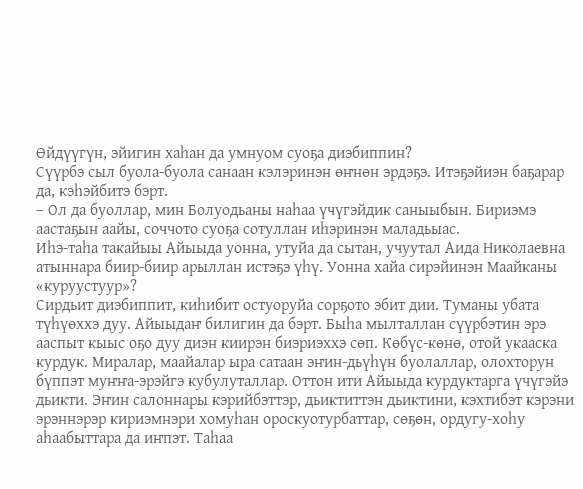Өйдүүгүн, эйигин хаһан да умнуом суоҕа диэбиппин?
Сүүрбэ сыл буола-буола санаан кэлэринэн өҥнөн эрдэҕэ. Итэҕэйиэн баҕарар да, кэһэйбитэ бэрт.
– Ол да буоллар, мин Болуодьаны наһаа үчүгэйдик саныыбын. Бириэмэ аастаҕын аайы, соччото суоҕа сотуллан иһэринэн маладьыас.
Иһэ-таһа такайыы Айыыда уонна, утуйа да сытан, учуутал Аида Николаевна атыннара биир-биир арыллан истэҕэ үһү. Уонна хайа сирэйинэн Маайканы «куруустуур»?
Сирдьит диэбиппит, киһибит остуоруйа сорҕото эбит дии. Туманы убата түһүөххэ дуу. Айыыдаҥ билигин да бэрт. Быһа мылталлан сүүрбэтин эрэ ааспыт кыыс оҕо дуу диэн киирэн биэриэххэ сөп. Көбүс-көнө, отой укааска курдук. Миралар, маайалар ыра сатаан эҥин-дьүһүн буолаллар, олохторун бүппэт муҥҥа-эрэйгэ кубулуталлар. Оттон ити Айыыда курдуктарга үчүгэйэ дьикти. Эҥин салоннары кэрийбэттэр, дьиктиттэн дьиктини, кэхтибэт кэрэни эрэннэрэр кириэмнэри хомуһан ороскуотурбаттар, сөҕөн, ордугу-хоһу аһаабыттара да иҥпэт. Таһаа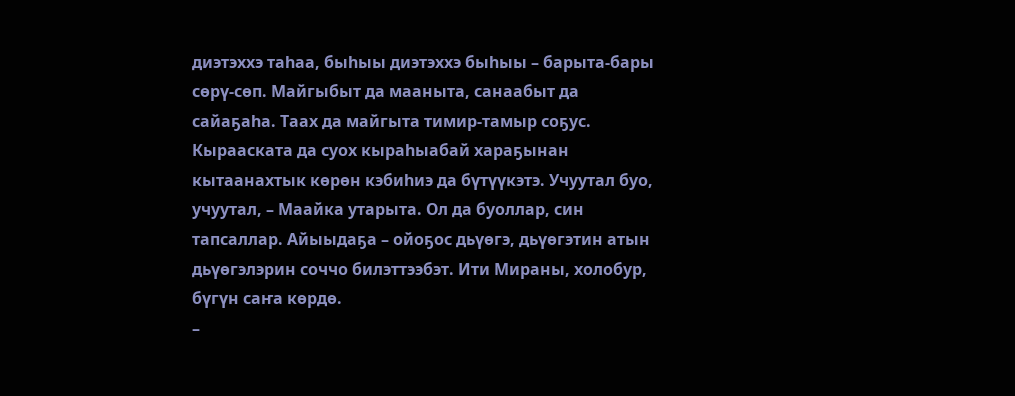диэтэххэ таһаа, быһыы диэтэххэ быһыы – барыта-бары сөрү-сөп. Майгыбыт да мааныта, санаабыт да сайаҕаһа. Таах да майгыта тимир-тамыр соҕус. Кырааската да суох кыраһыабай хараҕынан кытаанахтык көрөн кэбиһиэ да бүтүүкэтэ. Учуутал буо, учуутал, – Маайка утарыта. Ол да буоллар, син тапсаллар. Айыыдаҕа – ойоҕос дьүөгэ, дьүөгэтин атын дьүөгэлэрин соччо билэттээбэт. Ити Мираны, холобур, бүгүн саҥа көрдө.
–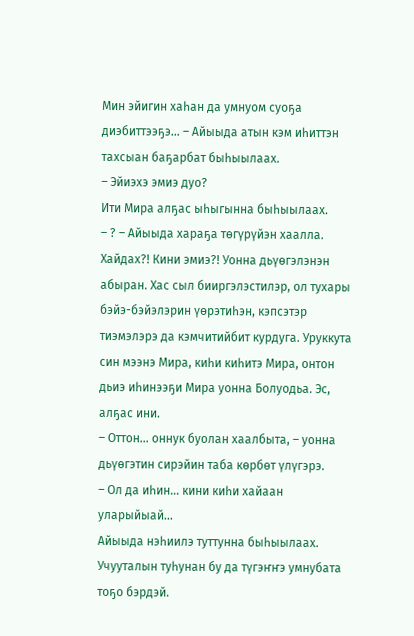Мин эйигин хаһан да умнуом суоҕа диэбиттээҕэ… – Айыыда атын кэм иһиттэн тахсыан баҕарбат быһыылаах.
– Эйиэхэ эмиэ дуо?
Ити Мира алҕас ыһыгынна быһыылаах.
– ? – Айыыда хараҕа төгүрүйэн хаалла.
Хайдах?! Кини эмиэ?! Уонна дьүөгэлэнэн абыран. Хас сыл бииргэлэстилэр, ол тухары бэйэ-бэйэлэрин үөрэтиһэн, кэпсэтэр тиэмэлэрэ да кэмчитийбит курдуга. Уруккута син мээнэ Мира, киһи киһитэ Мира, онтон дьиэ иһинээҕи Мира уонна Болуодьа. Эс, алҕас ини.
– Оттон… оннук буолан хаалбыта, – уонна дьүөгэтин сирэйин таба көрбөт үлүгэрэ.
– Ол да иһин… кини киһи хайаан уларыйыай…
Айыыда нэһиилэ туттунна быһыылаах. Учууталын туһунан бу да түгэҥҥэ умнубата тоҕо бэрдэй.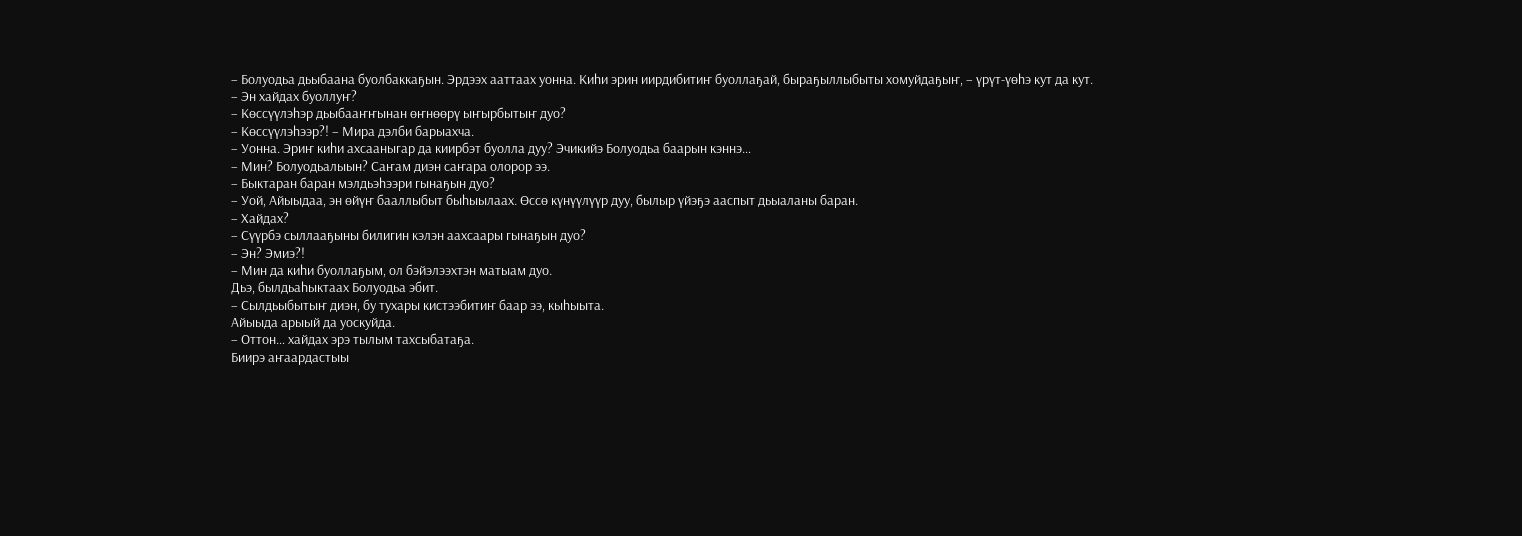– Болуодьа дьыбаана буолбаккаҕын. Эрдээх ааттаах уонна. Киһи эрин иирдибитиҥ буоллаҕай, быраҕыллыбыты хомуйдаҕыҥ, – үрүт-үөһэ кут да кут.
– Эн хайдах буоллуҥ?
– Көссүүлэһэр дьыбааҥҥынан өҥнөөрү ыҥырбытыҥ дуо?
– Көссүүлэһээр?! – Мира дэлби барыахча.
– Уонна. Эриҥ киһи ахсааныгар да киирбэт буолла дуу? Эчикийэ Болуодьа баарын кэннэ…
– Мин? Болуодьалыын? Саҥам диэн саҥара олорор ээ.
– Быктаран баран мэлдьэһээри гынаҕын дуо?
– Уой, Айыыдаа, эн өйүҥ бааллыбыт быһыылаах. Өссө күнүүлүүр дуу, былыр үйэҕэ ааспыт дьыаланы баран.
– Хайдах?
– Сүүрбэ сыллааҕыны билигин кэлэн аахсаары гынаҕын дуо?
– Эн? Эмиэ?!
– Мин да киһи буоллаҕым, ол бэйэлээхтэн матыам дуо.
Дьэ, былдьаһыктаах Болуодьа эбит.
– Сылдьыбытыҥ диэн, бу тухары кистээбитиҥ баар ээ, кыһыыта.
Айыыда арыый да уоскуйда.
– Оттон… хайдах эрэ тылым тахсыбатаҕа.
Биирэ аҥаардастыы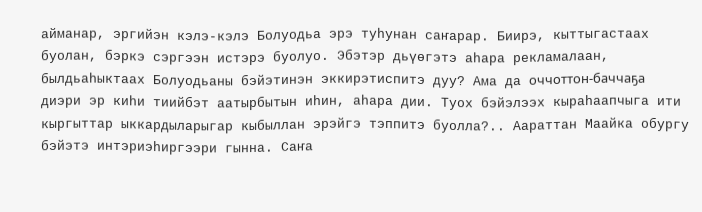айманар, эргийэн кэлэ-кэлэ Болуодьа эрэ туһунан саҥарар. Биирэ, кыттыгастаах буолан, бэркэ сэргээн истэрэ буолуо. Эбэтэр дьүөгэтэ аһара рекламалаан, былдьаһыктаах Болуодьаны бэйэтинэн эккирэтиспитэ дуу? Ама да оччоттон-баччаҕа диэри эр киһи тиийбэт аатырбытын иһин, аһара дии. Туох бэйэлээх кыраһаапчыга ити кыргыттар ыккардыларыгар кыбыллан эрэйгэ тэппитэ буолла?.. Аараттан Маайка обургу бэйэтэ интэриэһиргээри гынна. Саҥа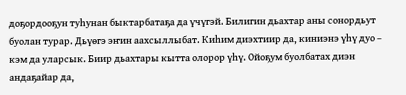доҕордооҕун туһунан быктарбатаҕа да үчүгэй. Билигин дьахтар аны сонордьут буолан турар. Дьүөгэ эҥин аахсыллыбат. Киһим диэхтиир да, киниэнэ үһү дуо – кэм да уларсык. Биир дьахтары кытта олорор үһү. Ойоҕум буолбатах диэн андаҕайар да,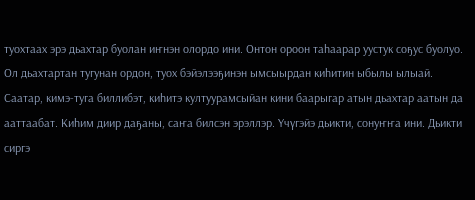туохтаах эрэ дьахтар буолан иҥнэн олордо ини. Онтон ороон таһаарар уустук соҕус буолуо. Ол дьахтартан тугунан ордон, туох бэйэлээҕинэн ымсыырдан киһитин ыбылы ылыай. Саатар, кимэ-туга биллибэт, киһитэ култуурамсыйан кини баарыгар атын дьахтар аатын да ааттаабат. Киһим диир даҕаны, саҥа билсэн эрэллэр. Үчүгэйэ дьикти, сонуҥҥа ини. Дьикти сиргэ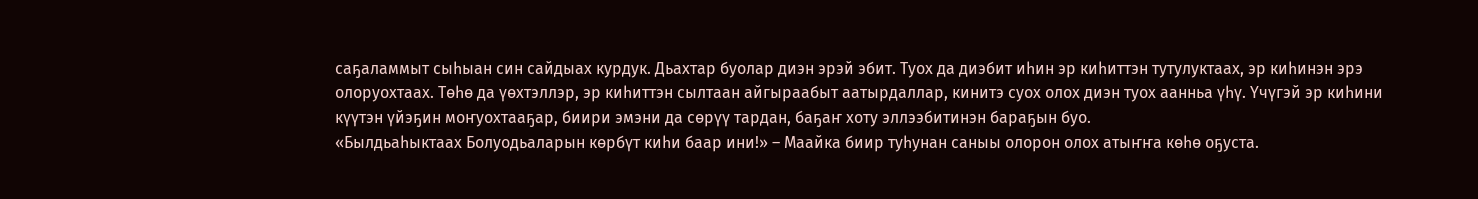саҕаламмыт сыһыан син сайдыах курдук. Дьахтар буолар диэн эрэй эбит. Туох да диэбит иһин эр киһиттэн тутулуктаах, эр киһинэн эрэ олоруохтаах. Төһө да үөхтэллэр, эр киһиттэн сылтаан айгыраабыт аатырдаллар, кинитэ суох олох диэн туох аанньа үһү. Үчүгэй эр киһини күүтэн үйэҕин моҥуохтааҕар, биири эмэни да сөрүү тардан, баҕаҥ хоту эллээбитинэн бараҕын буо.
«Былдьаһыктаах Болуодьаларын көрбүт киһи баар ини!» – Маайка биир туһунан саныы олорон олох атыҥҥа көһө оҕуста.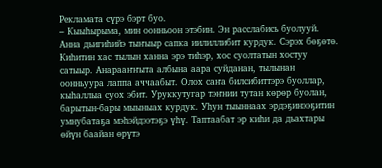Рекламата сүрэ бэрт буо.
– Кыыһырыма, мин оонньоон этэбин. Эн расслабись буолууй.
Анна дьигиһийэ тыҥыыр сапка иилиллибит курдук. Сэрэх бөҕөтө. Киһитин хас тылын ханна эрэ тиһэр, хос суолтатын хостуу сатыыр. Анарааҥҥыта албына аара суйданан, тылынан оонньуура лаппа аччаабыт. Олох саҥа билсибиттэрэ буоллар, кыһаллыа суох эбит. Уруккутугар тэҥнии тутан көрөр буолан, барытын-бары мыыныах курдук. Уһун тыыннаах эрдэҕинээҕитин умнубатаҕа мэһэйдээтэҕэ үһү. Таптаабат эр киһи да дьахтары өйүн баайан өрүтэ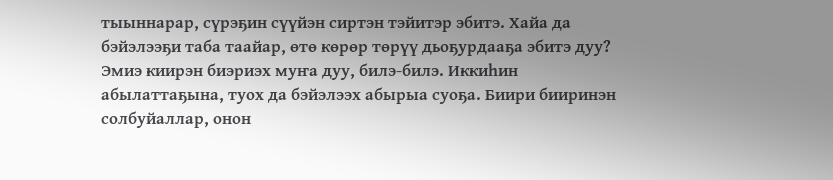тыыннарар, сүрэҕин сүүйэн сиртэн тэйитэр эбитэ. Хайа да бэйэлээҕи таба таайар, өтө көрөр төрүү дьоҕурдааҕа эбитэ дуу? Эмиэ киирэн биэриэх муҥа дуу, билэ-билэ. Иккиһин абылаттаҕына, туох да бэйэлээх абырыа суоҕа. Биири бииринэн солбуйаллар, онон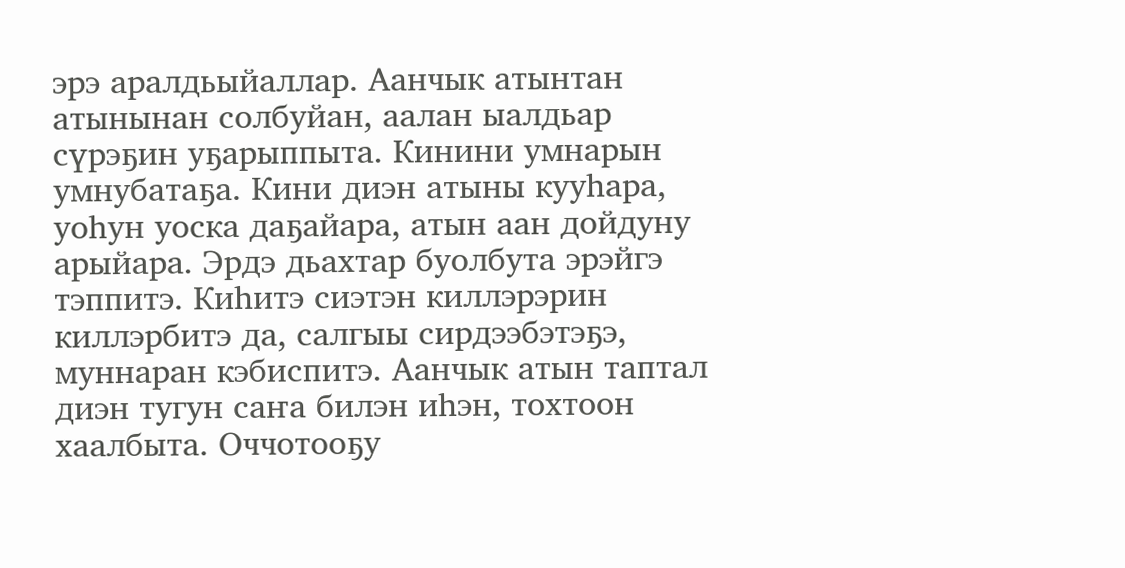эрэ аралдьыйаллар. Аанчык атынтан атынынан солбуйан, аалан ыалдьар сүрэҕин уҕарыппыта. Кинини умнарын умнубатаҕа. Кини диэн атыны кууһара, уоһун уоска даҕайара, атын аан дойдуну арыйара. Эрдэ дьахтар буолбута эрэйгэ тэппитэ. Киһитэ сиэтэн киллэрэрин киллэрбитэ да, салгыы сирдээбэтэҕэ, муннаран кэбиспитэ. Аанчык атын таптал диэн тугун саҥа билэн иһэн, тохтоон хаалбыта. Оччотооҕу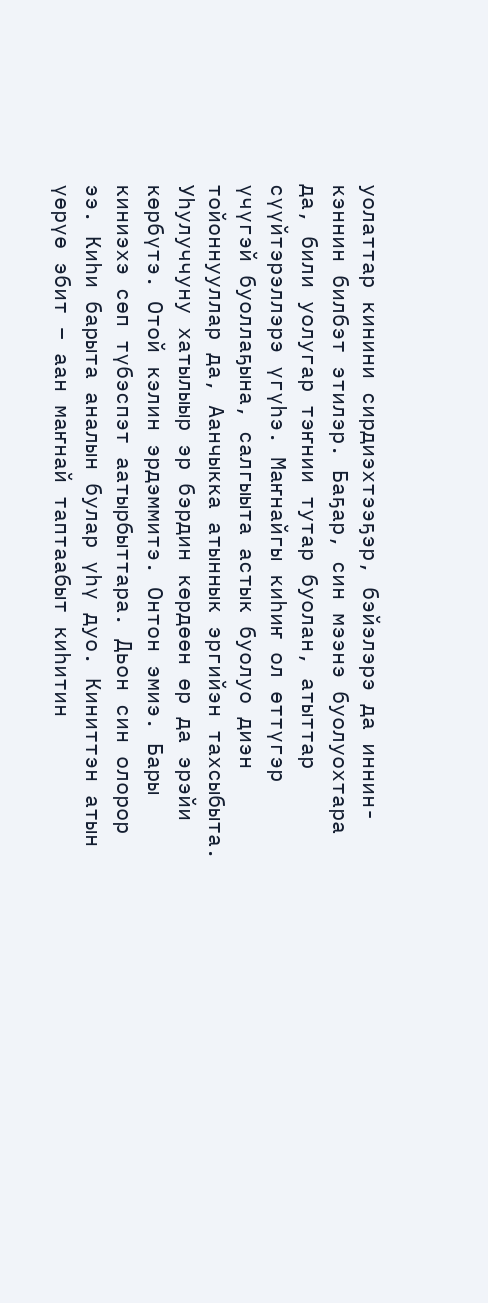уолаттар кинини сирдиэхтээҕэр, бэйэлэрэ да иннин-кэннин билбэт этилэр. Баҕар, син мээнэ буолуохтара да, били уолугар тэҥнии тутар буолан, атыттар сүүйтэрэллэрэ үгүһэ. Маҥнайгы киһиҥ ол өттүгэр үчүгэй буоллаҕына, салгыыта астык буолуо диэн тойоннууллар да, Аанчыкка атыннык эргийэн тахсыбыта. Уһулуччуну хатылыыр эр бэрдин көрдөөн өр да эрэйи көрбүтэ. Отой кэлин эрдэммитэ. Онтон эмиэ. Бары киниэхэ сөп түбэспэт аатырбыттара. Дьон син олорор ээ. Киһи барыта аналын булар үһү дуо. Киниттэн атын үөрүө эбит – аан маҥнай таптаабыт киһитин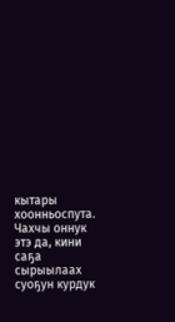кытары хоонньоспута. Чахчы оннук этэ да, кини саҕа сырыылаах суоҕун курдук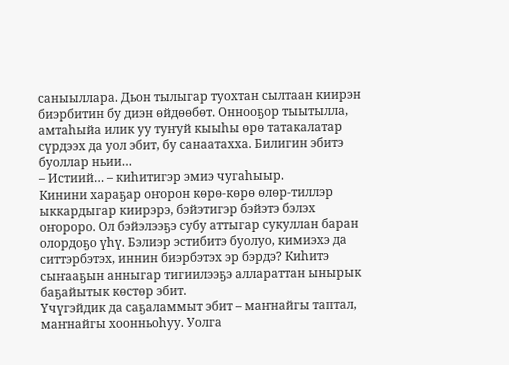саныыллара. Дьон тылыгар туохтан сылтаан киирэн биэрбитин бу диэн өйдөөбөт. Оннооҕор тыытылла, амтаһыйа илик уу туҥуй кыыһы өрө татакалатар сүрдээх да уол эбит, бу санаатахха. Билигин эбитэ буоллар ньии…
– Истиий… – киһитигэр эмиэ чугаһыыр.
Кинини хараҕар оҥорон көрө-көрө өлөр-тиллэр ыккардыгар киирэрэ, бэйэтигэр бэйэтэ бэлэх оҥороро. Ол бэйэлээҕэ субу аттыгар сукуллан баран олордоҕо үһү. Бэлиэр эстибитэ буолуо, кимиэхэ да ситтэрбэтэх, иннин биэрбэтэх эр бэрдэ? Киһитэ сыҥааҕын анныгар тигиилээҕэ аллараттан ынырык баҕайытык көстөр эбит.
Үчүгэйдик да саҕаламмыт эбит – маҥнайгы таптал, маҥнайгы хоонньоһуу. Уолга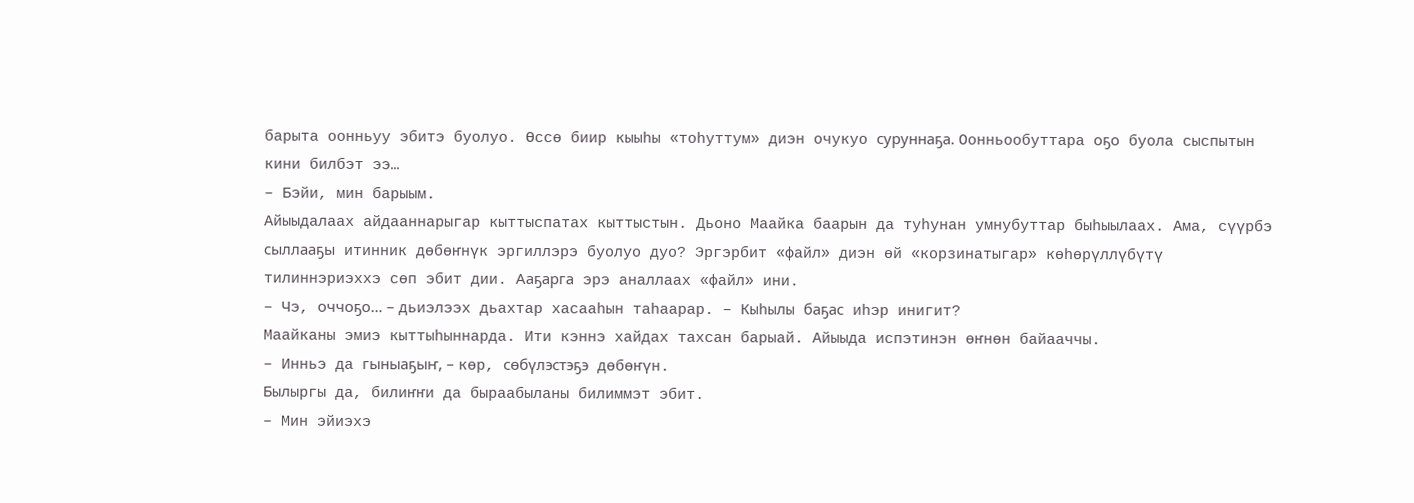барыта оонньуу эбитэ буолуо. Өссө биир кыыһы «тоһуттум» диэн очукуо суруннаҕа. Оонньообуттара оҕо буола сыспытын кини билбэт ээ…
– Бэйи, мин барыым.
Айыыдалаах айдааннарыгар кыттыспатах кыттыстын. Дьоно Маайка баарын да туһунан умнубуттар быһыылаах. Ама, сүүрбэ сыллааҕы итинник дөбөҥнүк эргиллэрэ буолуо дуо? Эргэрбит «файл» диэн өй «корзинатыгар» көһөрүллүбүтү тилиннэриэххэ сөп эбит дии. Ааҕарга эрэ аналлаах «файл» ини.
– Чэ, оччоҕо… – дьиэлээх дьахтар хасааһын таһаарар. – Кыһылы баҕас иһэр инигит?
Маайканы эмиэ кыттыһыннарда. Ити кэннэ хайдах тахсан барыай. Айыыда испэтинэн өҥнөн байааччы.
– Инньэ да гыныаҕыҥ, – көр, сөбүлэстэҕэ дөбөҥүн.
Былыргы да, билиҥҥи да быраабыланы билиммэт эбит.
– Мин эйиэхэ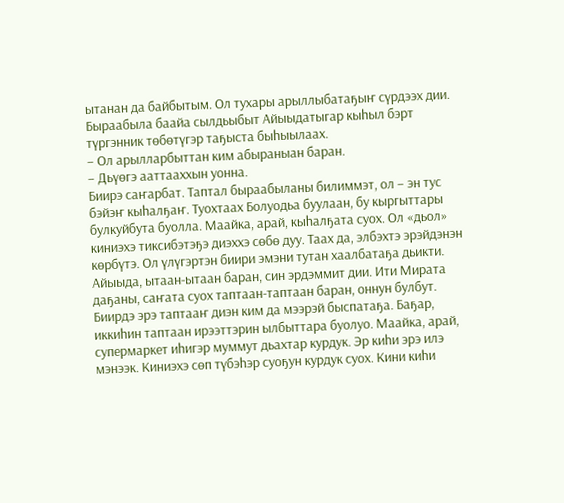ытанан да байбытым. Ол тухары арыллыбатаҕыҥ сүрдээх дии.
Быраабыла баайа сылдьыбыт Айыыдатыгар кыһыл бэрт түргэнник төбөтүгэр таҕыста быһыылаах.
– Ол арылларбыттан ким абыраныан баран.
– Дьүөгэ ааттааххын уонна.
Биирэ саҥарбат. Таптал быраабыланы билиммэт, ол – эн тус бэйэҥ кыһалҕаҥ. Туохтаах Болуодьа буулаан, бу кыргыттары булкуйбута буолла. Маайка, арай, кыһалҕата суох. Ол «дьол» киниэхэ тиксибэтэҕэ диэххэ сөбө дуу. Таах да, элбэхтэ эрэйдэнэн көрбүтэ. Ол үлүгэртэн биири эмэни тутан хаалбатаҕа дьикти. Айыыда, ытаан-ытаан баран, син эрдэммит дии. Ити Мирата даҕаны, саҥата суох таптаан-таптаан баран, оннун булбут. Биирдэ эрэ таптааҥ диэн ким да мээрэй быспатаҕа. Баҕар, иккиһин таптаан ирээттэрин ылбыттара буолуо. Маайка, арай, супермаркет иһигэр муммут дьахтар курдук. Эр киһи эрэ илэ мэнээк. Киниэхэ сөп түбэһэр суоҕун курдук суох. Кини киһи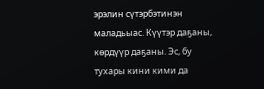эрэлин сүтэрбэтинэн маладьыас. Күүтэр даҕаны, көрдүүр даҕаны. Эс, бу тухары кини кими да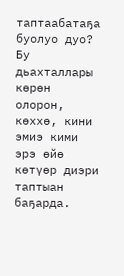таптаабатаҕа буолуо дуо? Бу дьахталлары көрөн олорон, көххө, кини эмиэ кими эрэ өйө көтүөр диэри таптыан баҕарда.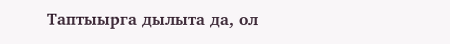Таптыырга дылыта да, ол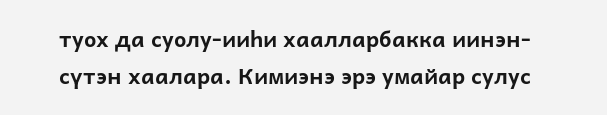туох да суолу-ииһи хаалларбакка иинэн-сүтэн хаалара. Кимиэнэ эрэ умайар сулус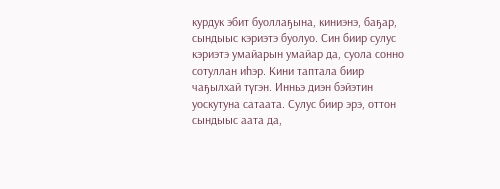курдук эбит буоллаҕына, киниэнэ, баҕар, сындыыс кэриэтэ буолуо. Син биир сулус кэриэтэ умайарын умайар да, суола сонно сотуллан иһэр. Кини таптала биир чаҕылхай түгэн. Инньэ диэн бэйэтин уоскутуна сатаата. Сулус биир эрэ, оттон сындыыс аата да,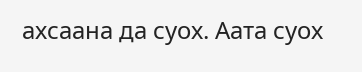ахсаана да суох. Аата суох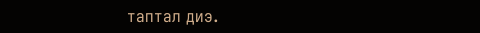таптал диэ.